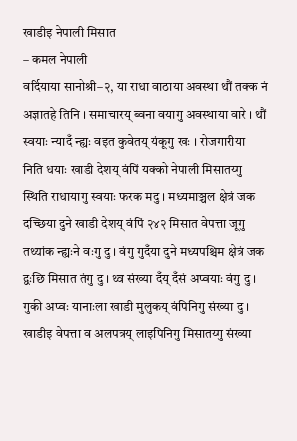खाडीइ नेपाली मिसात
– कमल नेपाली
वर्दियाया सानोश्री–२, या राधा वाठाया अवस्था थौं तक्क नं अज्ञातहे तिनि । समाचारय् ब्वना वयागु अवस्थाया वारे । थौं स्वयाः न्यादँ न्ह्यः वइत कुवेतय् यंकूगु खः । रोजगारीया निति धयाः खाडी देशय् वंपिं यक्को नेपाली मिसातय्गु स्थिति राधायागु स्वयाः फरक मदु । मध्यमाञ्चल क्षेत्रं जक दच्छिया दुने खाडी देशय् वंपिं २४२ मिसात वेपत्ता जूगु तथ्यांक न्ह्यःने वःगु दु । वंगु गुदँया दुने मध्यपश्चिम क्षेत्रं जक द्वःछि मिसात तंगु दु । थ्व संख्या दँय् दँसं अप्वयाः वंगु दु । गुकी अप्वः यानाःला खाडी मुलुकय् वंपिनिगु संख्या दु । खाडीइ वेपत्ता व अलपत्रय् लाइपिनिगु मिसातय्गु संख्या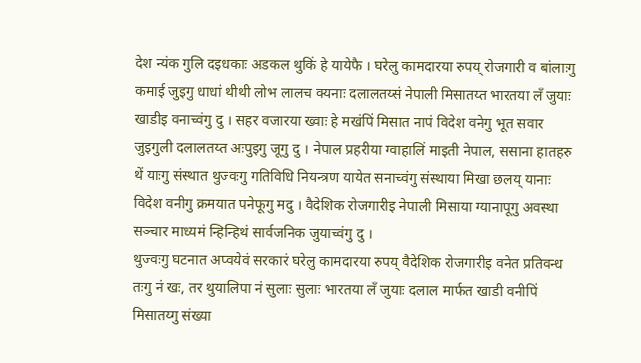देश न्यंक गुलि दइधकाः अडकल थुकिं हे यायेफै । घरेलु कामदारया रुपय् रोजगारी व बांलाःगु कमाई जुइगु धाधां थीथी लोभ लालच क्यनाः दलालतय्सं नेपाली मिसातय्त भारतया लँ जुयाः खाडीइ वनाच्वंगु दु । सहर वजारया ख्वाः हे मखंपिं मिसात नापं विदेश वनेगु भूत सवार जुइगुली दलालतय्त अःपुइगु जूगु दु । नेपाल प्रहरीया ग्वाहालिं माइती नेपाल, ससाना हातहरु थें याःगु संस्थात थुज्वःगु गतिविधि नियन्त्रण यायेत सनाच्वंगु संस्थाया मिखा छलय् यानाः विदेश वनीगु क्रमयात पनेफूगु मदु । वैदेशिक रोजगारीइ नेपाली मिसाया ग्यानापूगु अवस्था सञ्चार माध्यमं न्हिन्हिथं सार्वजनिक जुयाच्वंगु दु ।
थुज्वःगु घटनात अप्वयेवं सरकारं घरेलु कामदारया रुपय् वैदेशिक रोजगारीइ वनेत प्रतिवन्ध तःगु नं खः, तर थुयालिपा नं सुलाः सुलाः भारतया लँ जुयाः दलाल मार्फत खाडी वनीपिं मिसातय्गु संख्या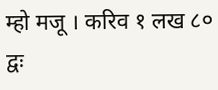म्हो मजू । करिव १ लख ८० द्वः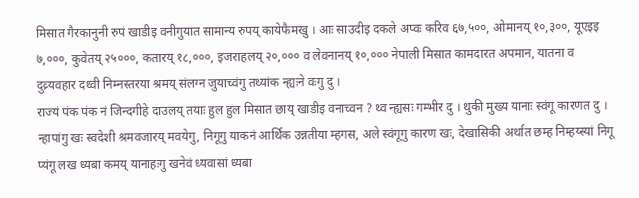मिसात गैरकानुनी रुपं खाडीइ वनीगुयात सामान्य रुपय् कायेफैमखु । आः साउदीइ दकले अप्वः करिव ६७,५००, ओमानय् १०,३००, यूएइइ ७,०००, कुवेतय् २५०००, कतारय् १८,०००, इजराहलय् २०,००० व लेवनानय् १०,००० नेपाली मिसात कामदारत अपमान, यातना व दुव्र्यवहार दथ्वी निम्नस्तरया श्रमय् संलग्न जुयाच्वंगु तथ्यांक न्ह्यःने वःगु दु ।
राज्यं पंक पंक नं जिन्दगीहे दाउलय् तयाः हुल हुल मिसात छाय् खाडीइ वनाच्वन ? थ्व न्ह्यसः गम्भीर दु । थुकी मुख्य यानाः स्वंगू कारणत दु । न्हापांगु खः स्वदेशी श्रमवजारय् मवयेगु, निगूगु याकनं आर्थिक उन्नतीया म्हगस, अले स्वंगूगु कारण खः, देखासिकी अर्थात छम्ह निम्हय्स्यां निगू प्यंगू लख ध्यबा कमय् यानाहःगु खनेवं ध्यवासां ध्यबा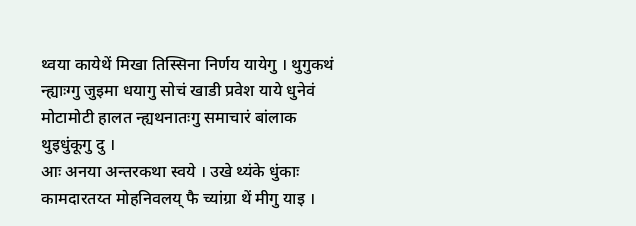थ्वया कायेथें मिखा तिस्सिना निर्णय यायेगु । थुगुकथं न्ह्याःग्गु जुइमा धयागु सोचं खाडी प्रवेश याये धुनेवं मोटामोटी हालत न्ह्यथनातःगु समाचारं बांलाक थुइधुंकूगु दु ।
आः अनया अन्तरकथा स्वये । उखे थ्यंके धुंकाः कामदारतय्त मोहनिवलय् फै च्यांग्रा थें मीगु याइ ।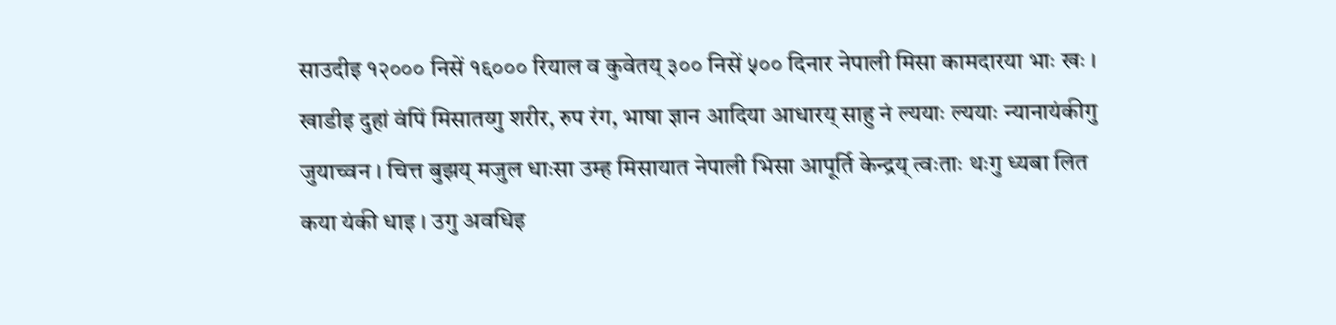साउदीइ १२००० निसें १६००० रियाल व कुवेतय् ३०० निसें ५०० दिनार नेपाली मिसा कामदारया भाः खः । खाडीइ दुहां वंपिं मिसातय्गु शरीर, रुप रंग, भाषा ज्ञान आदिया आधारय् साहु नं ल्ययाः ल्ययाः न्यानायंकीगु जुयाच्वन । चित्त बुझय् मजुल धाःसा उम्ह मिसायात नेपाली भिसा आपूर्ति केन्द्रय् त्वःताः थःगु ध्यबा लित कया यंकी धाइ । उगु अवधिइ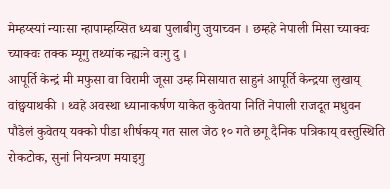मेम्हय्स्यां न्याःसा न्हापाम्हय्सित ध्यबा पुलाबीगु जुयाच्वन । छम्हहे नेपाली मिसा च्याक्वः च्याक्वः तक्क म्यूगु तथ्यांक न्ह्यःने वःगु दु ।
आपूर्ति केन्द्रं मी मफुसा वा विरामी जूसा उम्ह मिसायात साहुनं आपूर्ति केन्द्रया लुखाय् वांछ्वयाथकी । थ्वहे अवस्था ध्यानाकर्षण याकेत कुवेतया नितिं नेपाली राजदूत मधुवन पौडेलं कुवेतय् यक्को पीडा शीर्षकय् गत साल जेठ १० गते छगू दैनिक पत्रिकाय् वस्तुस्थिति रोकटोक, सुनां नियन्त्रण मयाइगु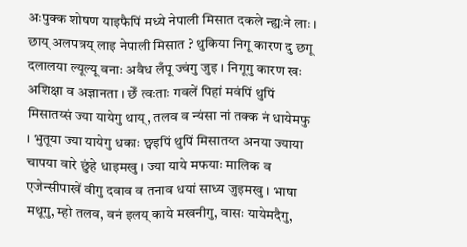अःपुक्क शोषण याइफैपिं मध्ये नेपाली मिसात दकले न्ह्यःने लाः ।
छाय् अलपत्रय् लाइ नेपाली मिसात ? थुकिया निगू कारण दु छगू दलालया ल्यूल्यू वनाः अवैध लँपू ज्वंगु जुइ । निगूगु कारण खः अशिक्षा व अज्ञानता । छेँ त्वःताः गवलें पिहां मवंपिं थुपिं मिसातय्सं ज्या यायेगु थाय्, तलव व न्यंसा नां तक्क नं धायेमफु । भुतूया ज्या यायेगु धकाः छ्वइपिं थुपिं मिसातय्त अनया ज्याया चापया वारे छुंहे धाइमखु । ज्या याये मफयाः मालिक व एजेन्सीपाखें वीगु दवाव व तनाव धयां साध्य जुइमखु । भाषा मथूगु, म्हो तलव, वनं इलय् काये मखनीगु, वासः यायेमदैगु,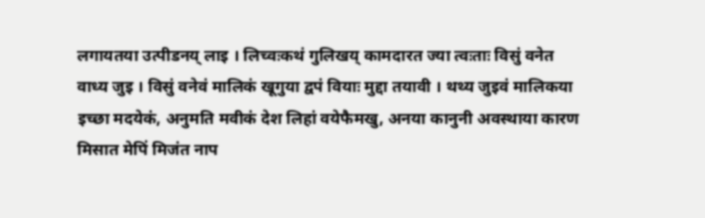लगायतया उत्पीडनय् लाइ । लिच्वःकथं गुलिखय् कामदारत ज्या त्वःताः विसुं वनेत वाध्य जुइ । विसुं वनेवं मालिकं खूगुया द्वपं वियाः मुद्दा तयावी । थथ्य जुइवं मालिकया इच्छा मदयेकं, अनुमति मवीकं देश लिहां वयेफैमखु, अनया कानुनी अवस्थाया कारण मिसात मेपिं मिजंत नाप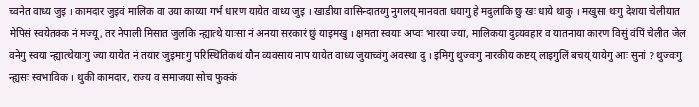च्वनेत वाध्य जुइ । कामदार जुइवं मालिक वा उया काय्या गर्भ धारण यायेत वाध्य जुइ । खाडीया वासिन्दातय्गु नुगलय् मानवता धयागु हे मदुलाकि छु खः धाये थाकु । मखुसा थःगु देशया चेलीयात मेपिसं स्वयेतक्क नं मज्यू, तर नेपाली मिसात जुलकि न्ह्यात्थे याःसा नं अनया सरकारं छुं याइमखु । क्षमता स्वयाः अप्वः भारया ज्या, मालिकया दुव्र्यवहार व यातनाया कारण विसुं वंपिं चेलीत जेल वनेगु स्वया न्ह्यात्थेयाःगु ज्या यायेत नं तयार जुइमाःगु परिस्थितिकथं यौन व्यवसाय नाप यायेत वाध्य जुयाच्वंगु अवस्था दु । इमिगु थुज्वःगु नारकीय कष्टय् लाइगुलिं बचय् यायेगु आः सुनां ? थुज्वःगु न्ह्यसः स्वभाविक । थुकी कामदार, राज्य व समाजया सोच फुक्कं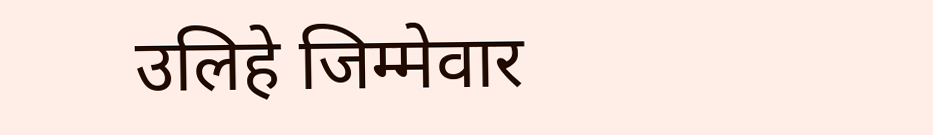उलिहे जिम्मेवार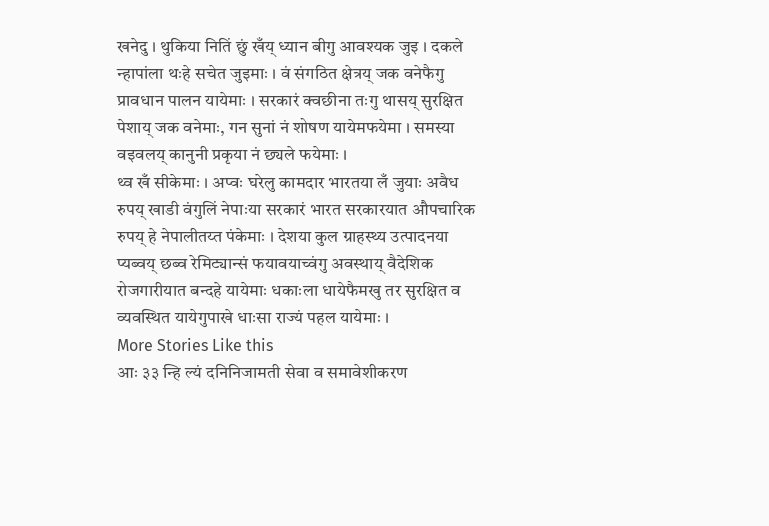खनेदु । थुकिया नितिं छुं खँय् ध्यान बीगु आवश्यक जुइ । दकले न्हापांला थःहे सचेत जुइमाः । वं संगठित क्षेत्रय् जक वनेफैगु प्रावधान पालन यायेमाः । सरकारं क्वछीना तःगु थासय् सुरक्षित पेशाय् जक वनेमाः, गन सुनां नं शोषण यायेमफयेमा । समस्या वइवलय् कानुनी प्रकृया नं छ्यले फयेमाः ।
थ्व खँ सीकेमाः । अप्वः घरेलु कामदार भारतया लँ जुयाः अवैध रुपय् खाडी वंगुलिं नेपाःया सरकारं भारत सरकारयात औपचारिक रुपय् हे नेपालीतय्त पंकेमाः । देशया कुल ग्राहस्थ्य उत्पादनया प्यब्वय् छब्व रेमिट्यान्सं फयावयाच्वंगु अवस्थाय् वैदेशिक रोजगारीयात बन्दहे यायेमाः धकाःला धायेफैमखु तर सुरक्षित व व्यवस्थित यायेगुपाखे धाःसा राज्यं पहल यायेमाः ।
More Stories Like this
आः ३३ न्हि ल्यं दनिनिजामती सेवा व समावेशीकरण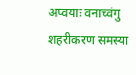अप्वयाः वनाच्वंगु शहरीकरण समस्या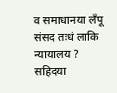व समाधानया लँपू
संसद तःधं लाकि न्यायालय ?
सहिदया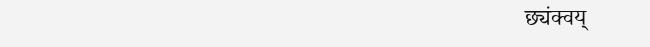छ्यंक्वय्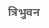त्रिभुवन